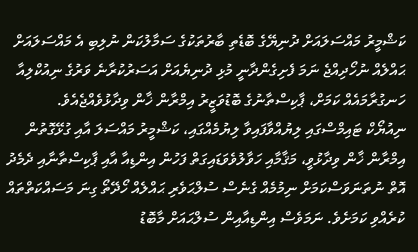ކަޝްމީރު މައްސަލައަށް ދުނިޔޭގެ ބޮޑެތި ބާރުތަކުގެ ސަމާލުކަން ނުލިބި އެ މައްސަލައަށް ޙައްލެއް ނުހޯދިއްޖެ ނަމަ ފެށިގެންދާނީ މުޅި ދުނިޔެއަށް އަސަރުކުރާނެ ވަރުގެ ނިއުކްލިއާ ހަނގުރާމައެއް ކަމަށް، ޕާކިސްތާނުގެ ބޮޑުވަޒީރު އިމްރާން ޚާން ވިދާޅުވެއްޖެއެވެ.
ނިއުޔޯކް ޓައިމްސްގައި ލިޔުއްވާފައިވާ ލިޔުމެއްގައި، ކަޝްމީރު މައްސަލަ އާއި ގުޅޭގޮތުން އިމްރާން ޚާން ވިދާޅުވީ، މަޤާމާއި ހަވާލުވެވަޑައިގަތް ފަހުން އިންޑިއާ އާއި ޕާކިސްތާނާއި ދެމެދު އޮތް ނުތަނަވަސްކަމަށް ނިމުމެއް ގެނެސް ސުލްޙަވެރި ޙައްލެއް ހޯދޭތޯ ގިނަ މަސައްކަތްތައް ކުރެއްވި ކަމަށެވެ. ނަމަވެސް އިންޑިއާއިން ސުލްޙައަށް މާބޮޑު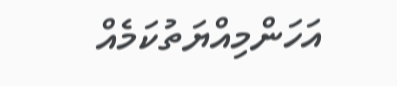އަހަންމިއްޔަތުކަމެއް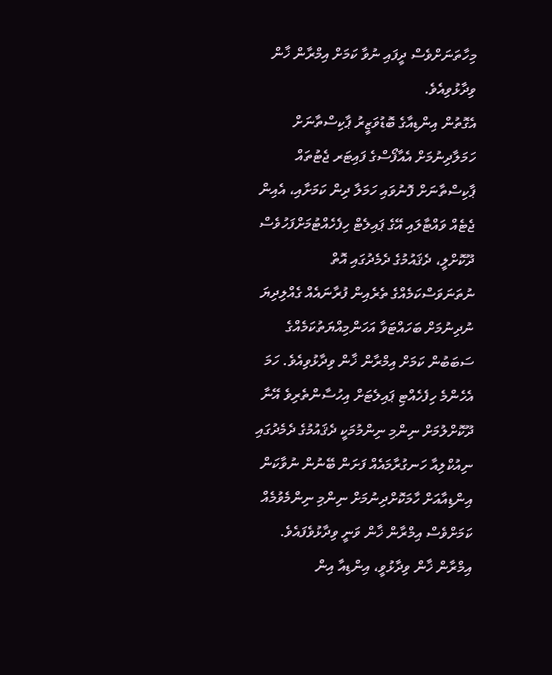މިހާތަނަށްވެސް ދީފައި ނުވާ ކަމަށް އިމްރާން ޚާން ވިދާޅުވިއެވެ.
އެގޮތުން އިންޑިއާގެ ބޮޑުވަޒީރު ޕާކިސްތާނަށް ހަމަލާދިނުމަށް އެއާފޯސްގެ ފައިޓަރ ޖެޓުތައް ޕާކިސްތާނަށް ފޮނުވައި ހަމަލާ ދިން ކަމަށާއި، އެއިން ޖެޓެއް ވައްޓާލައި އޭގެ ޕައިލެޓް ހިފެހެއްޓުމަށްފަހުވެސް ދޫކޮށްލީ، ދެޤައުމުގެ ދެމެދުގައި އޮތް ނުތަނަވަސްކަމެއްގެ ތެރެއިން ފުރާނައެއް ގެއްލިދިޔަ ނުދިނުމަށް ބަހައްޓަވާ އަހަންމިއްޔަތުކަމެއްގެ ސަބަބުން ކަމަށް އިމްރާން ޚާން ވިދާޅުވިއެވެ. ހަމަ އެހެންމެ ހިފެހެއްޓި ޕައިލެޓަށް އިހުސާންތެރިވެ އޭނާ ދޫކޮށްލުމަށް ނިންމި ނިންމުމަކީ ދެޤައުމުގެ ދެމެދުގައި ނިއުކްލިއާ ހަނގުރާމައެއް ފަށަން ބޭނުން ނުވާކަން އިންޑިއާއަށް ހާމަކޮށްދިނުމަށް ނިންމި ނިންމެވުމެއް ކަމަށްވެސް އިމްރާން ޚާން ވަނީ ވިދާޅުވެފައެވެ.
އިމްރާން ޚާން ވިދާޅުވީ، އިންޑިއާ އިން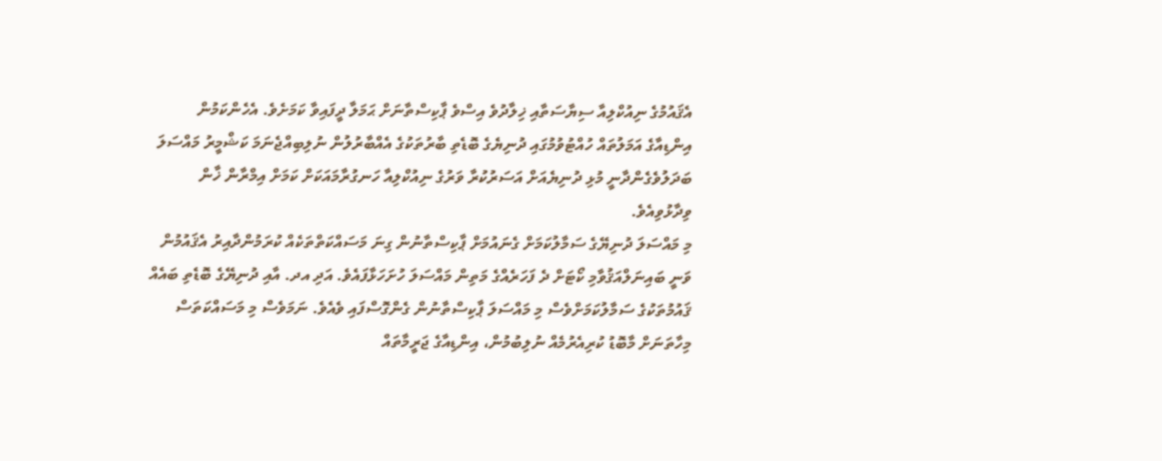އެޤައުމުގެ ނިއުކްލިއާ ސިޔާސަތާއި ޚިލާދުވެ އިސްވެ ޕާކިސްތާނަށް ޙަމަލާ ދީފައިވާ ކަމަށެވެ. އެހެންކަމުން އިންޑިއާގެ އަމަލުތައް ހުއްޓުވުމުގައި ދުނިޔެގެ ބޮޑެތި ބާރުތަކުގެ އެއްބާރުލުން ނުލިބިއްޖެނަމަ ކަޝްމީރު މައްސަލަ ބަދަލުވެގެންދާނީ މުޅި ދުނިޔެއަށް އަސަރުކުރާ ވަރުގެ ނިއުކްލިއާ ހަނގުރާމައަކަށް ކަމަށް އިމްރާން ޚާން ވިދާޅުވިއެވެ.
މި މައްސަލަ ދުނިޔޭގެ ސަމާލުކަމަށް ގެނައުމަށް ޕާކިސްތާނުން ގިނަ މަސައްކަތްތަކެއް ކުރަމުންދާއިރު އެޤައުމުން ވަނީ ބައިނަލްއަޤުވާމި ކޯޓަށް ދެ ފަހަރެއްގެ މަތިން މައްސަލަ ހުށަހަޅާފައެވެ. އަދި އދ. އާއި ދުނިޔޭގެ ބޮޑެތި ބައެއް ޤައުމުތަކުގެ ސަމާލުކަމަށްވެސް މި މައްސަލަ ޕާކިސްތާނުން ގެންގޮސްފައި ވެއެވެ. ނަމަވެސް މި މަސައްކަތަސް މިހާތަނަށް މާބޮޑު ކުރިއެރުމެއް ނުލިބުމުން، އިންޑިއާގެ ޖަރީމާތައް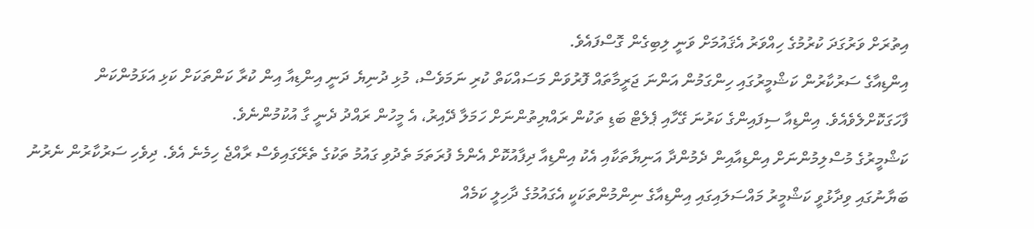އިތުރަށް ވަރުގަދަ ކުރުމުގެ ހިއްވަރު އެޤައުމަށް ވަނީ ލިބިގެން ގޮސްފައެވެ.
އިންޑިއާގެ ސަރުކާރުން ކަޝްމީރުގައި ހިންގަމުން އަންނަ ޖަރީމާތައް ފޮރުވަން މަސައްކަތް ކުރި ނަމަވެސް، މުޅި ދުނިޔެ ދަނީ އިންޑިއާ އިން ކުރާ ކަންތަކަށް ކަޅި އަޅަމުންކަން ފާހަގަކޮށްލެވެއެވެ. އިންޑިއާ ސިފައިންގެ ކަރުނަ ގޭހާއި ޕެލެޓް ބަޑި ތަކުން ރައްޔިތުންނަށް ހަމަލާ ދޭއިރު، އެ މީހުން ރައްދު ދެނީ ގާ އުކުމުންނެވެ.
ކަޝްމީރުގެ މުސްލިމުންނަށް އިންޑިއާއިން ދެމުންދާ އަނިޔާތަކާއި އެކު އިންޑިއާ ދިފާއުކޮށް އެންމެ ފުރަތަމަ ތެދުވި ގައުމު ތަކުގެ ތެރޭގައިވެސް ރާއްޖެ ހިމެނެ އެވެ. ދިވެހި ސަރުކާރުން ނެރުނު ބަޔާނުގައި ވިދާޅުވީ ކަޝްމީރު މައްސަލައިގައި އިންޑިއާގެ ނިންމުންތަކަކީ އެގައުމުގެ ދާހިލީ ކަމެއް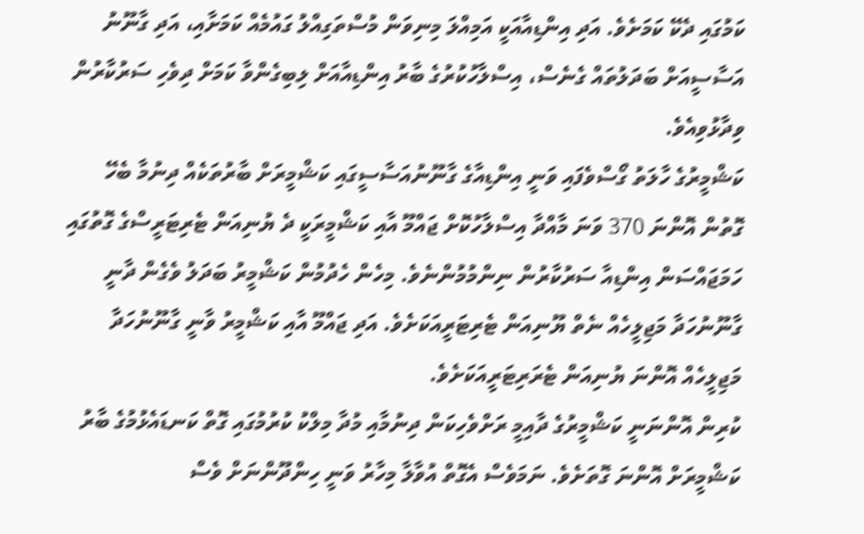ކަމުގައި ދެކޭ ކަމަށެވެ. އަދި އިންޑިއާއަކީ އަމިއްލަ މިނިވަން މުސްތަގިއްލު ގައުމެއް ކަމަށާއި، އަދި ގާނޫނު އަސާސީއަށް ބަދަލުތައް ގެނެސް، އިސްލާހުކުރުގެ ބާރު އިންޑިއާއަށް ލިބިގެންވާ ކަމަށް ދިވެހި ސަރުކާރުން ވިދާޅުވިއެވެ.
ކަޝްމީރުގެ ހާލަތު ގޯސްވެފައި ވަނީ އިންޑިއާގެ ގާނޫނުއަސާސީގައި ކަޝްމީރަށް ބާރުތަކެއް ދިނުމާ ބެހޭ ގޮތުން އޮންނަ 370 ވަނަ މާއްދާ އިސްލާހުކޮށް ޖައްމޫ އާއި ކަޝްމީރަކީ ދެ ޔުނިއަން ޓެރިޓަރީސްގެ ގޮތުގައި ހަމަޖައްސަން އިންޑިއާ ސަރުކާރުން ނިންމުމުންނެވެ. މިހެން ހެދުމުން ކަޝްމީރު ބަދަލު ވެގެން ދާނީ ގާނޫނުހަދާ މަޖިލީހެއް ނެތް ޔޫނިއަން ޓެރިޓަރީއަކަށެވެ. އަދި ޖައްމޫ އާއި ކަޝްމީރު ވާނީ ގާނޫނުހަދާ މަޖިލީހެއް އޮންނަ ޔުނިއަން ޓެރަރިޓަރީއަކަށެވެ.
ކުރިން އޮންނަނީ ކަޝްމީރުގެ ދާއިމީ ރަށްވެހިކަން ދިނުމާއި މުދާ މިލްކު ކުރުމުގައި ގޮތް ކަނޑައެޅުމުގެ ބާރު ކަޝްމީރަށް އޮންނަ ގޮތަށެވެ. ނަމަވެސް އެގޮތް އުވާލާ މިހާރު ވަނީ ހިންދޫންނަށް ވެސް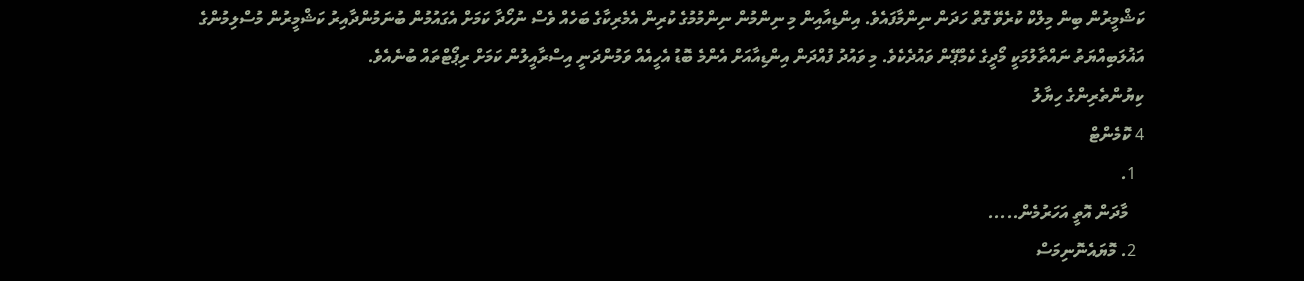ކަޝްމީރުން ބިން މިލްކް ކުރެވޭ ގޮތް ހަދަން ނިންމާފައެވެ. އިންޑިއާއިން މި ނިންމުން ނިންމުމުގެ ކުރިން އެމެރިކާގެ ބަހެއް ވެސް ނުހޯދާ ކަމަށް އެގައުމުން ބުނަމުންދާއިރު ކަޝްމީރުން މުސްލިމުންގެ އަޣުލަބިއްޔަތު ނައްތާލުމަކީ މޯދީގެ ކެމްޕޭން ވައުދެކެވެ. މި ވައުދު ފުއްދަން އިންޑިއާއަށް އެންމެ ބޮޑު އެހީއެއް ވަމުންދަނީ އިސްރާއީލުން ކަމަށް ރިޕޯޓްތައް ބުނެއެވެ.
ކިޔުންތެރިންގެ ހިޔާލު
4 ކޮމެންޓް
  1.
    މާދަން އޮތީ އަހަރުމެން.....
  2. މޮޔައެނޮނިމަސް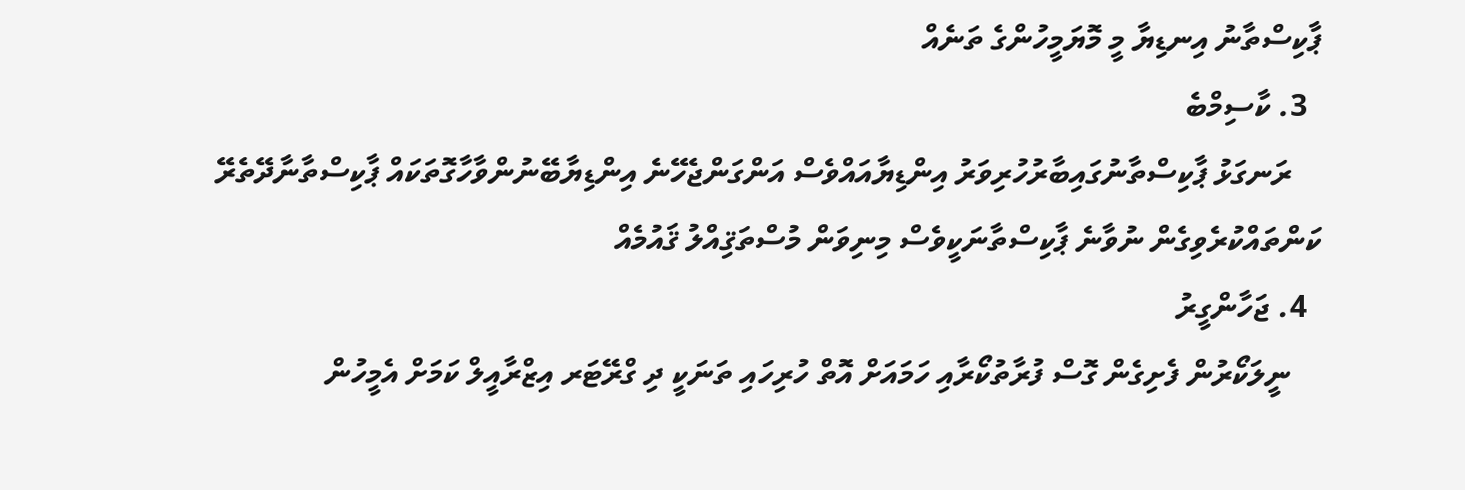ޕާކިސްތާނު އިނޑިޔާ މީ މޮޔަމީހުންގެ ތަނެއް
  3. ކާސިމްބެ
    ރަނގަޅު ޕާކިސްތާނުގައިބާރުހުރިވަރު އިންޑިޔާއައްވެސް އަންގަންޖެހޭނެ އިންޑިޔާބޭނުންވާހާގޮތަކައް ޕާކިސްތާނާދޭތެރޭ ކަންތައްކުރެވިގެން ނުވާނެ ޕާކިސްތާނަކީވެސް މިނިވަން މުސްތަޤިއްލު ޤައުމެއް
  4. ޖަހާންގީރު
    ނީލަކޯރުން ފެށިގެން ގޮސް ފުރާތުކޯރާއި ހަމައަށް އޮތް ހުރިހައި ތަނަކީ ދި ގްރޭޓަރ އިޒްރާއީލް ކަމަށް އެމީހުން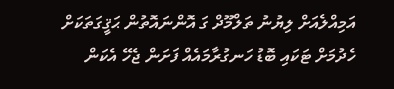އަމިއްލެއަށް ލިޔުނު ތަލްމޫދް ގަ އޮންނައޮތުން ޙަޤީގަތަކަށް ހެދުމަށް ޓަކައި ބޮޑު ހަނގުރާމައެއް ފަށަން ޖެހޭ އެކަން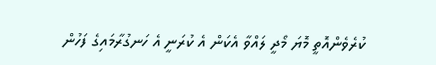ކުރެވެންއޮތީ މޮޔަ މޯދީ ލައްވާ އެކަން އެ ކުރަނީ އެ ހަނގުރާމައިގެ ފަހުން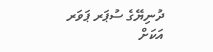ދުނިޔޭގެ ސުޕަރ ޕަވަރ އަކަށް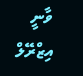ވާނީ އިޒްރޭލް